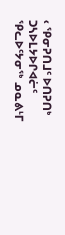‹ ᕿᓂᕈᑎᒧᑦ ᐅᑎᕈᑎᒃ
ᑐᓴᐅᒪᔭᐅᒋᐊᓖᑦ
ᕿᓚᐅᑦᔭᓂᖅ ᓄᓇᕕᒻᒥ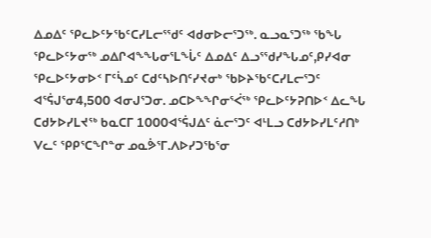ᐃᓄᐃᑦ ᕿᓚᐅᑦᔭᖃᑦᑕᓯᒪᓕᕐᖁᑦ ᐊᑯᓂᐅᓕᕐᑐᖅ. ᓇᓗᓇᕐᑐᖅ ᖃᖓ ᕿᓚᐅᑦᔭᓂᖅ ᓄᐃᒋᐊᖕᖓᓂᕐᒪᖔᑦ ᐃᓄᐃᑦ ᐃᓗᕐᖁᓯᖓᓄᑦ,ᑭᓯᐊᓂ ᕿᓚᐅᑦᔭᓂᐅᑉ ᒥᑦᓵᓄᑦ ᑕᑯᑦᓴᐅᑎᑦᓯᔪᓂᒃ ᖃᐅᔨᖃᑦᑕᓯᒪᓕᕐᑐᑦ ᐊᕐᕌᒍᕐᓂ4,500 ᐊᓂᒍᕐᑐᓂ. ᓄᑕᐅᖕᖏᓂᕐᐹᖅ ᕿᓚᐅᑦᔭᕈᑎᐅᑉ ᐃᓚᖓ ᑕᑯᔭᐅᓯᒪᔪᖅ ᑲᓇᑕᒥ 1000ᐊᕐᕌᒍᐃᑦ ᓈᓕᕐᑐᑦ ᐊᒻᒪᓗ ᑕᑯᔭᐅᓯᒪᑦᓱᑎᒃ ᐯᓚᑦ ᕿᑭᕐᑕᖏᓐᓂ ᓄᓇᕘᕐᒥ.ᐱᐅᓯᑐᖃᕐᓂ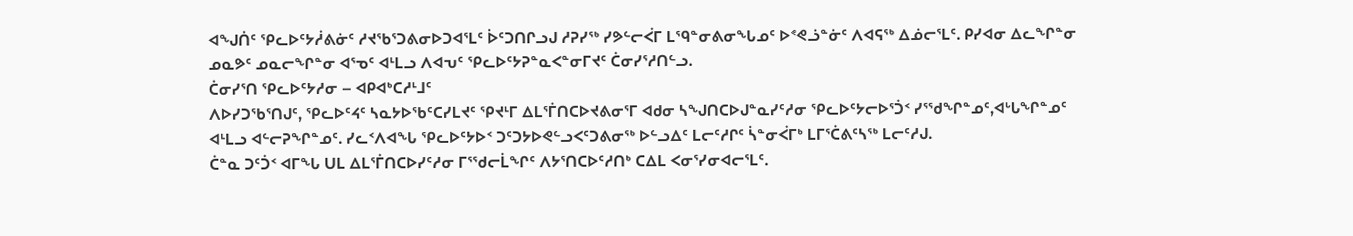ᐊᖑᑏᑦ ᕿᓚᐅᑦᔭᓲᕕᓃᑦ ᓱᔪᖃᕐᑐᕕᓂᐅᑐᐊᕐᒪᑦ ᐆᑦᑐᑎᒋᓗᒍ ᓱᕈᓯᖅ ᓯᕗᓪᓕᐹᒥ ᒪᙯᓐᓂᕕᓂᖓᓄᑦ ᐅᕝᕙᓘᓐᓃᑦ ᐱᐊᕋᖅ ᐃᓅᓕᕐᒪᑦ. ᑭᓯᐊᓂ ᐃᓚᖏᓐᓂ ᓄᓇᕗᑦ ᓄᓇᓕᖏᓐᓂ ᐊᕐᓀᑦ ᐊᒻᒪᓗ ᐱᐊᕃᑦ ᕿᓚᐅᑦᔭᕈᓐᓇᐸᓐᓂᒥᔪᑦ ᑖᓂᓯᕐᓱᑎᓪᓗ.
ᑖᓂᓯᕐᑎ ᕿᓚᐅᑦᔭᓱᓂ – ᐊᑭᐊᒃᑕᓱᒻᒧᑦ
ᐱᐅᓯᑐᖃᕐᑎᒍᑦ, ᕿᓚᐅᑦᔦᑦ ᓴᓇᔭᐅᖃᑦᑕᓯᒪᔪᑦ ᕿᔪᒻᒥ ᐃᒪᕐᒦᑎᑕᐅᔪᕕᓂᕐᒥ ᐊᑯᓂ ᓴᖑᑎᑕᐅᒍᓐᓇᓯᑦᓱᓂ ᕿᓚᐅᑦᔭᓕᐅᕐᑑᑉ ᓯᕐᖁᖏᓐᓄᑦ,ᐊᒡᒐᖏᓐᓄᑦ ᐊᒻᒪᓗ ᐊᓪᓕᕈᖏᓐᓄᑦ. ᓯᓚᑉᐱᐊᖓ ᕿᓚᐅᑦᔭᐅᑉ ᑐᑦᑐᔭᐅᕙᓪᓗᐸᑦᑐᕕᓂᖅ ᐅᓪᓗᐃᑦ ᒪᓕᑦᓱᒋᑦ ᓵᓐᓂᐹᒥᒃ ᒪᒥᕐᑖᕕᑦᓴᖅ ᒪᓕᑦᓱᒍ.
ᑖᓐᓇ ᑐᑦᑑᑉ ᐊᒥᖓ ᑌᒪ ᐃᒪᕐᒦᑎᑕᐅᓯᑦᓱᓂ ᒥᕐᖁᓕᒫᖏᑦ ᐱᔭᕐᑎᑕᐅᑦᓱᑎᒃ ᑕᐃᒪ ᐸᓂᕐᓯᓂᐊᓕᕐᒪᑦ.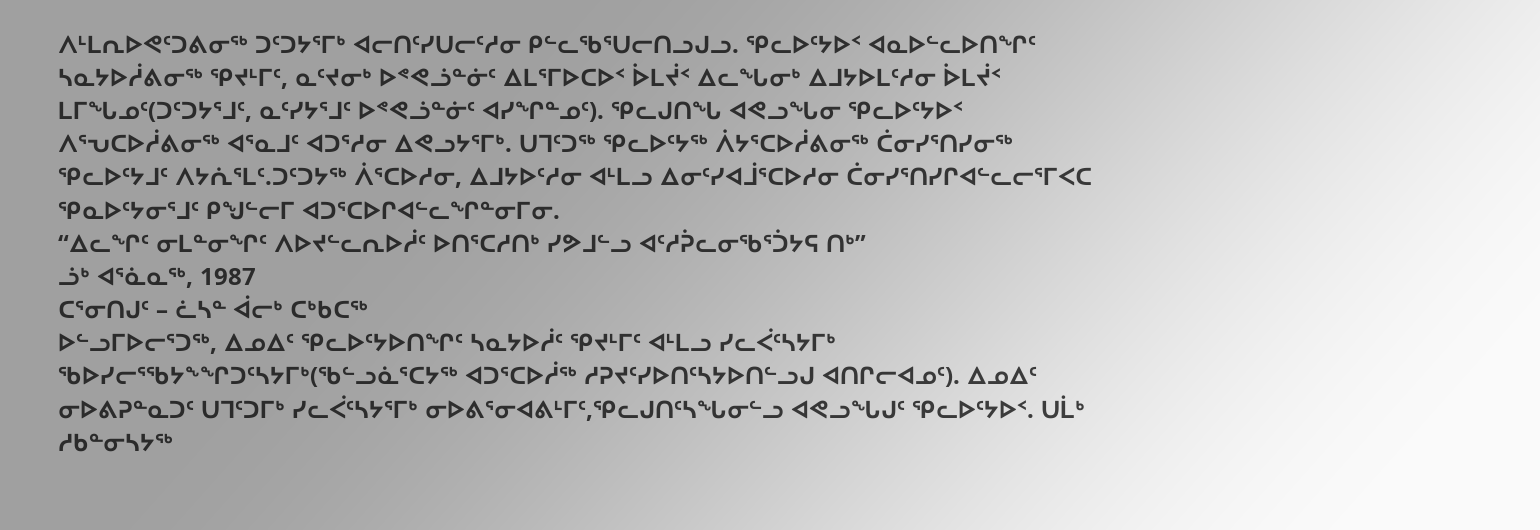ᐱᒻᒪᕆᐅᕙᑦᑐᕕᓂᖅ ᑐᑦᑐᔭᕐᒥᒃ ᐊᓕᑎᑦᓯᑌᓕᑦᓱᓂ ᑭᓪᓚᖃᕐᑌᓕᑎᓗᒍᓗ. ᕿᓚᐅᑦᔭᐅᑉ ᐊᓇᐅᓪᓚᐅᑎᖏᑦ ᓴᓇᔭᐅᓲᕕᓂᖅ ᕿᔪᒻᒥᑦ, ᓇᑦᔪᓂᒃ ᐅᕝᕙᓘᓐᓃᑦ ᐃᒪᕐᒥᐅᑕᐅᑉ ᐆᒪᔫᑉ ᐃᓚᖓᓂᒃ ᐃᒧᔭᐅᒪᑦᓱᓂ ᐆᒪᔫᑉ ᒪᒥᖓᓄᑦ(ᑐᑦᑐᔭᕐᒧᑦ, ᓇᑦᓯᔭᕐᒧᑦ ᐅᕝᕙᓘᓐᓃᑦ ᐊᓯᖏᓐᓄᑦ). ᕿᓚᒍᑎᖓ ᐊᕙᓗᖓᓂ ᕿᓚᐅᑦᔭᐅᑉ ᐱᕐᕃᑕᐅᓲᕕᓂᖅ ᐊᕐᓇᒧᑦ ᐊᑐᕐᓱᓂ ᐃᕙᓗᔭᕐᒥᒃ. ᑌᒣᑦᑐᖅ ᕿᓚᐅᑦᔭᖅ ᐲᔭᕐᑕᐅᓲᕕᓂᖅ ᑖᓂᓯᕐᑎᓯᓂᖅ ᕿᓚᐅᑦᔭᒧᑦ ᐱᔭᕇᕐᒪᑦ.ᑐᑦᑐᔭᖅ ᐲᕐᑕᐅᓱᓂ, ᐃᒧᔭᐅᑦᓱᓂ ᐊᒻᒪᓗ ᐃᓂᑦᓯᐊᒨᕐᑕᐅᓱᓂ ᑖᓂᓯᕐᑎᓯᒋᐊᓪᓚᓕᕐᒥᐸᑕ ᕿᓇᐅᑦᔭᓂᕐᒧᑦ ᑭᖑᓪᓕᒥ ᐊᑐᕐᑕᐅᒋᐊᓪᓚᖏᓐᓂᒥᓂ.
“ᐃᓚᖏᑦ ᓂᒪᓐᓂᖏᑦ ᐱᐅᔪᓪᓚᕆᐅᓲᑦ ᐅᑎᕐᑕᓱᑎᒃ ᓯᕗᒧᓪᓗ ᐊᑦᓱᕉᓚᓂᖃᕐᑑᔭᕋ ᑎᒃ”
ᓘᒃ ᐊᕐᓈᓇᖅ, 1987
ᑕᕐᓂᑎᒍᑦ – ᓛᓴᓐ ᐋᓕᒃ ᑕᒃᑲᑕᖅ
ᐅᓪᓗᒥᐅᓕᕐᑐᖅ, ᐃᓄᐃᑦ ᕿᓚᐅᑦᔭᐅᑎᖏᑦ ᓴᓇᔭᐅᓲᑦ ᕿᔪᒻᒥᑦ ᐊᒻᒪᓗ ᓯᓚᐹᑦᓴᔭᒥᒃ ᖃᐅᓯᓕᕐᖃᔭᖕᖏᑐᑦᓴᔭᒥᒃ(ᖃᓪᓗᓈᕐᑕᔭᖅ ᐊᑐᕐᑕᐅᓲᖅ ᓱᕈᔪᑦᓯᐅᑎᑦᓴᔭᐅᑎᓪᓗᒍ ᐊᑎᒋᓕᐊᓄᑦ). ᐃᓄᐃᑦ ᓂᐅᕕᕈᓐᓇᑐᑦ ᑌᒣᑦᑐᒥᒃ ᓯᓚᐹᑦᓴᔭᕐᒥᒃ ᓂᐅᕕᕐᓂᐊᕕᒻᒥᑦ,ᕿᓚᒍᑎᑦᓴᖓᓂᓪᓗ ᐊᕙᓗᖓᒍᑦ ᕿᓚᐅᑦᔭᐅᑉ. ᑌᒫᒃ ᓱᑲᓐᓂᓴᔭᖅ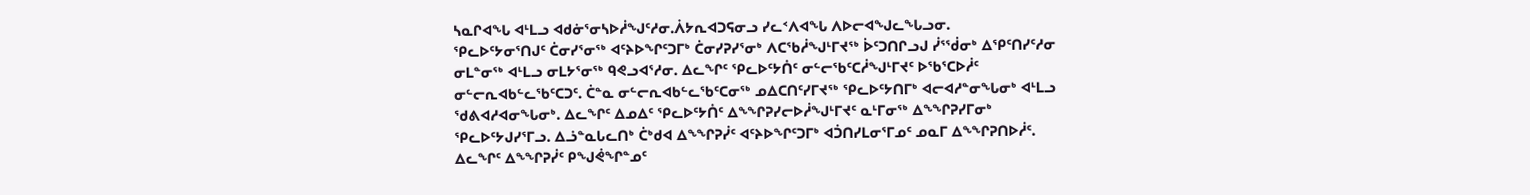ᓴᓇᒋᐊᖓ ᐊᒻᒪᓗ ᐊᑯᓃᕐᓂᓴᐅᓲᖑᑦᓱᓂ.ᐲᔭᕆᐊᑐᕋᓂᓗ ᓯᓚᑉᐱᐊᖓ ᐱᐅᓕᐊᖑᓚᖓᓗᓂ.
ᕿᓚᐅᑦᔭᓂᕐᑎᒍᑦ ᑖᓂᓯᕐᓂᖅ ᐊᑦᔨᐅᖏᑦᑐᒥᒃ ᑖᓂᓯᕈᓯᕐᓂᒃ ᐱᑕᖃᓲᖑᒻᒥᔪᖅ ᐆᑦᑐᑎᒋᓗᒍ ᓰᕐᖂᓂᒃ ᐃᕿᑦᑎᓯᑦᓱᓂ ᓂᒪᓐᓂᖅ ᐊᒻᒪᓗ ᓂᒪᔭᕐᓂᖅ ᑫᕙᓗᐊᕐᓱᓂ. ᐃᓚᖏᑦ ᕿᓚᐅᑦᔭᑏᑦ ᓂᓪᓕᖃᑦᑕᓲᖑᒻᒥᔪᑦ ᐅᖃᕐᑕᐅᓲᑦ ᓂᓪᓕᕆᐊᑲᓪᓚᖃᑦᑕᑐᑦ. ᑖᓐᓇ ᓂᓪᓕᕆᐊᑲᓪᓚᖃᑦᑕᓂᖅ ᓄᐃᑕᑎᑦᓯᒥᔪᖅ ᕿᓚᐅᑦᔭᑎᒥᒃ ᐊᓕᐊᓱᓐᓂᖓᓂᒃ ᐊᒻᒪᓗ ᖁᕕᐊᓱᐊᓂᖓᓂᒃ. ᐃᓚᖏᑦ ᐃᓄᐃᑦ ᕿᓚᐅᑦᔭᑏᑦ ᐃᖕᖏᕈᓯᓕᐅᓲᖑᒻᒥᔪᑦ ᓇᒻᒥᓂᖅ ᐃᖕᖏᕈᓯᒥᓂᒃ ᕿᓚᐅᑦᔭᒍᓯᕐᒥᓗ. ᐃᓘᓐᓇᒐᓚᑎᒃ ᑖᒃᑯᐊ ᐃᖕᖏᕈᓰᑦ ᐊᑦᔨᐅᖏᑦᑐᒥᒃ ᐊᑑᑎᓯᒪᓂᕐᒥᓄᑦ ᓄᓇᒥ ᐃᖕᖏᕈᑎᐅᓲᑦ. ᐃᓚᖏᑦ ᐃᖕᖏᕈᓰᑦ ᑭᖑᕚᖏᓐᓄᑦ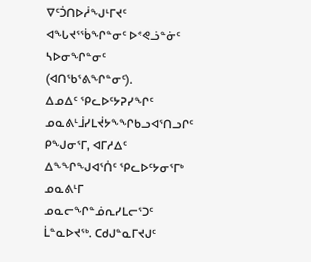ᐁᑦᑑᑎᐅᓲᖑᒻᒥᔪᑦ ᐊᖓᔪᕐᖄᖏᓐᓂᑦ ᐅᕝᕙᓘᓐᓃᑦ ᓴᐅᓂᖏᓐᓂᑦ (ᐊᑎᖃᕐᕕᖏᓐᓂᑦ).
ᐃᓄᐃᑦ ᕿᓚᐅᑦᔭᕈᓯᖏᑦ ᓄᓇᕕᒻᒨᓯᒪᔫᔭᖕᖏᑲᓗᐊᕐᑎᓗᒋᑦ ᑭᖑᓂᕐᒥ, ᐊᒥᓱᐃᑦ ᐃᖕᖏᖑᐊᕐᑏᑦ ᕿᓚᐅᑦᔭᓂᕐᒥᒃ ᓄᓇᕕᒻᒥ ᓄᓇᓕᖏᓐᓅᕆᓯᒪᓕᕐᑐᑦ ᒫᓐᓇᐅᔪᖅ. ᑕᑯᒍᓐᓇᒥᔪᒍᑦ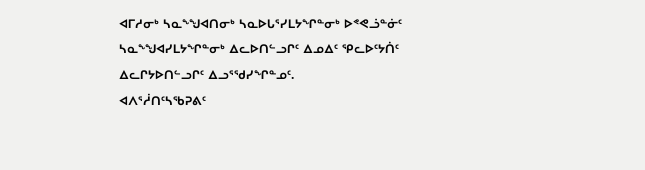ᐊᒥᓱᓂᒃ ᓴᓇᖕᖑᐊᑎᓂᒃ ᓴᓇᐅᒐᕐᓯᒪᔭᖏᓐᓂᒃ ᐅᕝᕙᓘᓐᓃᑦ ᓴᓇᖕᖑᐊᓯᒪᔭᖏᓐᓂᒃ ᐃᓚᐅᑎᓪᓗᒋᑦ ᐃᓄᐃᑦ ᕿᓚᐅᑦᔭᑏᑦ ᐃᓚᒋᔭᐅᑎᓪᓗᒋᑦ ᐃᓗᕐᖁᓯᖏᓐᓄᑦ.
ᐊᐱᕐᓲᑎᑦᓴᖃᕈᕕᑦ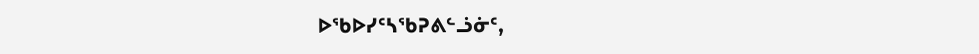ᐅᖃᐅᓯᑦᓴᖃᕈᕕᓪᓘᓃᑦ,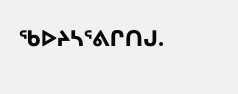ᖃᐅᔨᓴᕐᕕᒋᑎᒍ.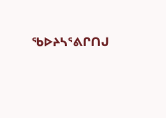ᖃᐅᔨᓴᕐᕕᒋᑎᒍ